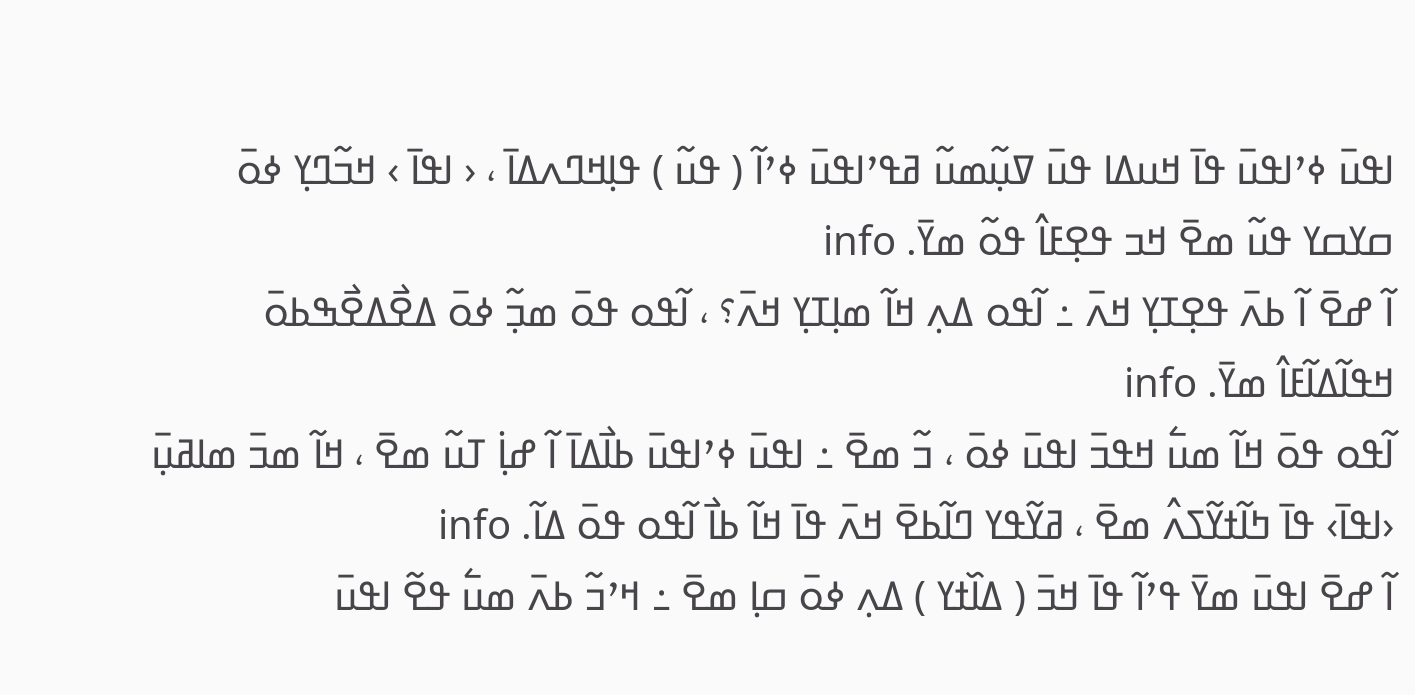ߊߟߎ߫ ߦߴߊߟߎ߫ ߟߊ߫ ߞߎߡߊ ߟߎ߫ ߜߎ߲߬ߘߎ߬ ߥߟߴߊߟߎ߫ ߦߴߊ߬ ( ߟߎ߬ ) ߟߊ߲ߞߣߍߡߊ߫ ، ‹ ߊߟߊ߫ › ߞߏ߬ߣߌ߲ ߦߋ߫ ߛߌߛߌ ߟߎ߬ ߘߐ߫ ߞߏ ߟߐ߲ߓߊ߮ ߟߋ߬ ߘߌ߫. info
ߊ߬ ߝߐ߫ ߊ߬ ߕߍ߫ ߟߐ߲ߠߌ߲ ߞߍ߫ ߸ ߊ߬ߟߋ ߡߍ߲ ߞߊ߬ ߘߊ߲ߠߌ߲ ߞߍ߫؟ ، ߊ߬ߟߋ ߟߋ߫ ߘߏ߲߬ ߦߋ߫ ߡߐ߯ߡߐ߯ߒߕߋ߫ ߞߟߊ߬ߡߊ߬ߓߊ߮ ߘߌ߫. info
ߊ߬ߟߋ ߟߋ߫ ߞߊ߬ ߘߎ߱ ߞߟߏ߫ ߊߟߎ߫ ߦߋ߫ ، ߏ߬ ߘߐ߫ ߸ ߊߟߎ߫ ߦߴߊߟߎ߫ ߕߊ߯ߡߊ߫ ߊ߬ ߝߊ߲߭ ߠߎ߬ ߘߐ߫ ، ߞߊ߬ ߘߏ߫ ߘߊߥߎ߲߫ ‹ߊߟߊ߫› ߟߊ߫ ߤߊ߬ߙߌ߬ߖߍ߮ ߘߐ߫ ، ߥߌ߬ߟߌ ߣߊ߬ߕߐ߫ ߞߍ߫ ߟߊ߫ ߞߊ߬ ߕߊ߯ ߊ߬ߟߋ ߟߋ߫ ߡߊ߬. info
ߊ߬ ߝߐ߫ ߊߟߎ߫ ߘߌ߫ ߟߴߊ߬ ߟߊ߫ ߞߏ߫ ( ߡߊ߰ߙߌ ) ߡߍ߲ ߦߋ߫ ߛߊ߲ ߘߐ߫ ߸ ߞߴߏ߬ ߕߍ߫ ߘߎ߱ ߟߐ߬ ߊߟߎ߫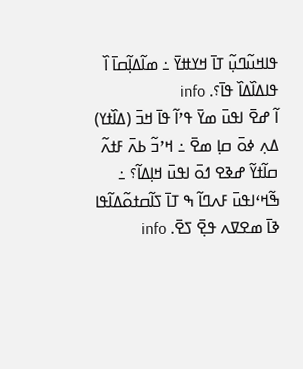ߟߊߞߎ߬ߣߎ߲߬ ߠߊ߫ ߞߌߚߌ߫ ߸ ߘߊ߬ߡߊ߲߬ߛߊ߫ ߊ߰ ߟߊߡߊ߰ߡߊ߰ ߟߊ߫؟. info
ߊ߬ ߝߐ߫ ߊߟߎ߫ ߘߌ߫ ߟߴߊ߬ ߟߊ߫ ߞߏ߫ (ߡߊ߰ߙߌ) ߡߍ߲ ߦߋ߫ ߛߊ߲ ߘߐ߫ ߸ ߞߴߏ߬ ߕߍ߫ ߓߙߍ߬ ߛߊ߬ߙߌ߬ ߝߢߐ ߗߋ߫ ߊߟߎ߫ ߞߊ߲ߡߊ߬؟ ߸ ߒ߬ߞߵߊߟߎ߫ ߓߍߣߊ߬ ߒ ߠߊ߫ ߖߊ߬ߛߙߋ߬ߡߊ߬ߟߊ ߢߊ߫ ߘߐߜߍ ߟߐ߲߫ ߖߐ߫. info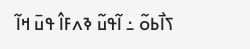ߖߊ߯ߕߋ߬ ߸ ߊ߬ߟߎ߬ ߢߍߓߊ߮ ߟߎ߫ ߞߊ߬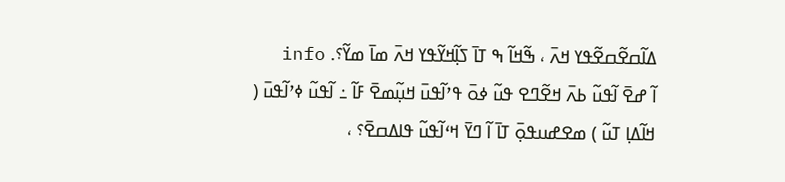ߡߊ߬ߛߐ߬ߛߐ߬ߟߌ ߞߍ߫ ، ߒ߬ߞߊ߬ ߒ ߠߊ߫ ߖߊ߲߬ߞߌ߬ߟߌ ߞߍ߫ ߘߊ߫ ߘߌ߬؟. info
ߊ߬ ߝߐ߫ ߊ߬ߟߎ߬ ߕߍ߫ ߞߐ߬ߣߐ ߟߎ߬ ߦߋ߫ ߟߴߊ߬ߟߎ߫ ߞߎ߲߬ߘߐ߫ ߓߊ߬ ߸ ߊ߬ߟߎ߬ ߦߴߊ߬ߟߎ߫ ( ߞߊ߬ߡߊ߲ ߠߎ߬ ) ߘߐߝߎߟߋ߲߫ ߠߊ߫ ߊ߬ ߣߌ߫ ߞߵߊ߬ߟߎ߬ ߟߊߡߛߐ߫؟ ،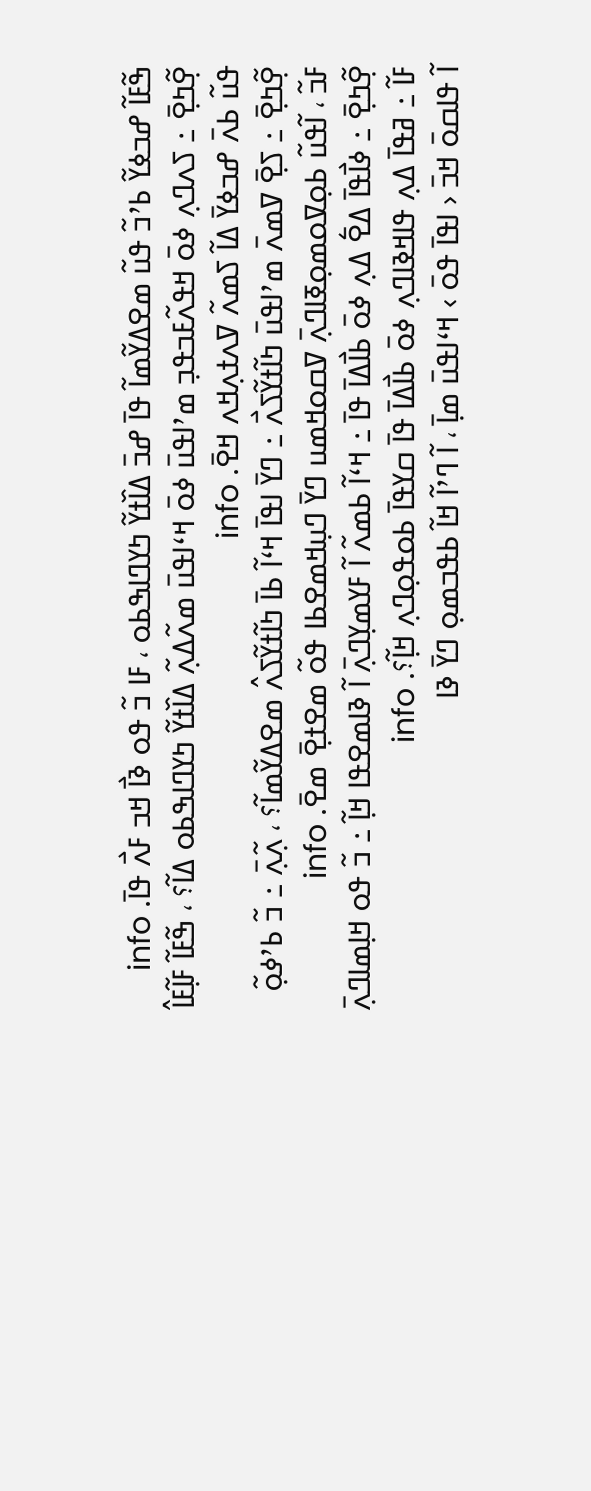ߒ߬ߓߊ߬ ߝߏߦߌ߬ ߕߴߏ߬ ߟߎ߬ ߘߐߡߌ߬ߘߊ߬ ߟߊ߫ ߝߏ߫ ߡߊ߰ߙߌ߬ ߤߌߣߊߒߕߋ ، ߓߊ ߏ߬ ߟߋ ߢߊ߯ ߞߏ ߓߍ߯ ߟߊ߫. info
ߐ߲߬ߤߐ߲߫ ߸ ߖߍߣߍ߲ ߦߋ߫ ߞߟߍ߬ߓߏߟߏ߲ ߘߴߊߟߎ߫ ߦߋ߫ ߞߵߊߟߎ߫ ߘߍ߬ߡߍ߲߬ ߡߊ߰ߙߌ߬ ߤߌߣߊߒߕߋ ߡߊ߬؟ ، ߒ߬ߓߊ߬ ߓߊ߲߬ߓߊ߮ ߟߎ߬ ߕߍ߫ ߝߏߦߌ߫ ߡߊ߬ ߖߘߍ߬ ߜߍߙߍ߲ߞߍ ߞߐ߫. info
ߐ߲߬ߤߐ߲߫ ߸ ߖߐ߲߫ ߜߘߍ߫ ߘߴߊߟߎ߫ ߤߊ߬ߙߌ߬ߖߍ߯ ߸ ߣߌ߫ ߊߟߊ߫ ߞߵߊ߬ ߕߊ߫ ߤߊ߬ߙߌ߬ߖߍ߮ ߘߐߡߌ߬ߘߊ߬؟ ، ߍ߲߬ߍ߲߫ ߸ ߏ߬ ߕߴߦߋ߲߬ ߓߏ߬ ، ߊ߬ߟߎ߬ ߕߋ߲ߜߋߘߋ߲ߧߊߣߍ߲߫ ߜߛߋߞߘߎ ߣߌ߫ ߣߎ߲ߞߘߐߕߊ ߟߋ߬ ߘߐߙߐ߲߫ ߘߐ߫. info
ߐ߲߬ߤߐ߲߫ ߸ ߦߊ߯ߟߊ߫ ߡߐ߱ ߡߍ߲ ߦߋ߫ ߕߊ߯ߡߊ߫ ߟߊ߫ ߸ ߞߵߊ߬ ߕߘߍ߬ ߊ߬ ߓߌߘߌ߲ߣߍ߲߫ ߊ߬ ߢߊߘߐߟߊ ߞߊ߲߬ ߸ ߏ߬ ߟߋ ߞߊ߲ߘߊߣߍ߲߫ ߓߊ߬ ߸ ߥߟߊ߫ ߡߍ߲ ߟߊߞߢߊߣߍ߲ ߦߋ߫ ߕߊ߯ߡߊ߫ ߟߊ߫ ߛߌߟߊ߫ ߕߋߟߋ߲ߣߍ߲ ߞߊ߲߬؟. info
ߊ߬ ߟߊߛߋ߫ ߞߏ߫ ‹ ߊߟߊ߫ ߟߋ߫ › ߞߵߊߟߎ߫ ߘߊ߲߫ ، ߊ߬ ߣߴߊ߬ ߞߊ߬ ߕߟߏߘߋ߲ ߣߌ߫ ߢߊ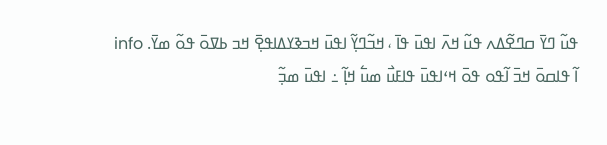ߟߎ߬ ߣߌ߫ ߛߣߐ߬ߡߍ ߟߎ߬ ߞߍ߫ ߊߟߎ߫ ߟߊ߫ ، ߞߏ߬ߣߌ߲߬ ߊߟߎ߫ ߞߏߢߌߡߊߟߐ߲߫ ߞߏ ߕߜߋ߫ ߟߋ߬ ߘߌ߫. info
ߊ߬ ߟߊߛߋ߫ ߞߏ߫ ߊ߬ߟߋ ߟߋ߫ ߞߵߊߟߎ߫ ߟߊߓߎ߯ ߘߎ߱ ߞߊ߲߬ ߸ ߊߟߎ߫ ߘߏ߲߬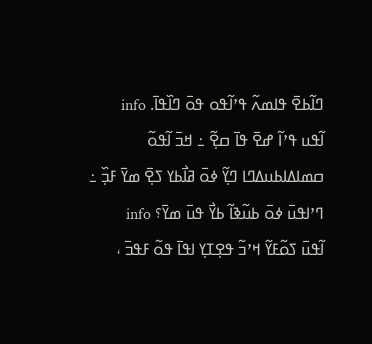ߣߊ߬ߕߐ߫ ߟߊߘߍ߬ ߟߴߊ߬ߟߋ ߟߋ߫ ߣߊ߰ߟߊ߫. info
ߊ߬ߟߎ ߟߴߊ߬ ߝߐ߫ ߟߊ߫ ߛߐ߲߬ ߸ ߞߏ߫ ߊ߬ߟߋ߬ ߛߘߊߡߊߕߎߡߣߊ ߣߌ߲߬ ߦߋ߫ ߥߊ߯ߕߌ ߖߐ߲߫ ߘߌ߫ ߓߏ߲߰ ߸ ߣߴߊߟߎ߫ ߦߋ߫ ߕߎ߬ߢߊ߬ ߕߌ߯ ߟߎ߫ ߘߌ߫؟ info
ߊ߬ߟߎ߫ ߖߋ߬ߓߌ߬ ߞߴߏ߬ ߟߐ߲ߠߌ߲ ߊߟߊ߫ ߟߋ߬ ߓߟߏ߫ ،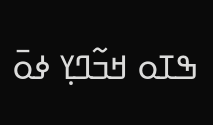ߒߠߋ ߞߏ߬ߣߌ߲ ߦߋ߫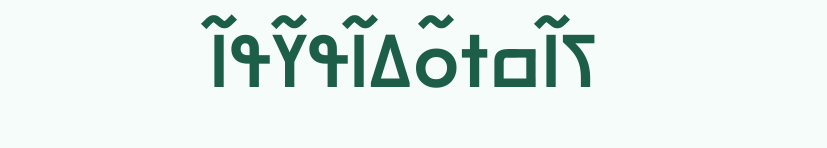ߖߊ߬ߛߙߋ߬ߡߊ߬ߟߌ߬ߟߊ߬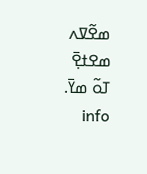ߘߐ߬ߜߍ ߘߐߙߐ߲߫ ߠߋ߬ ߘߌ߫. info